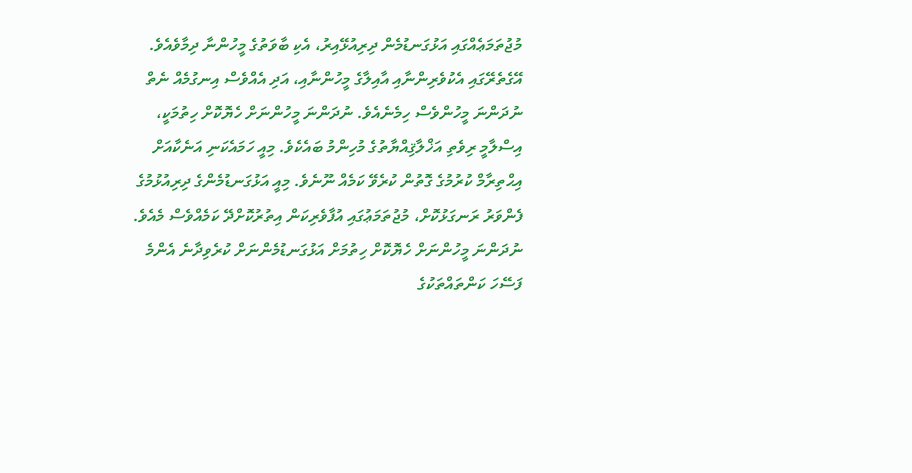މުޖުތަމަޢެއްގައި އަޅުގަނޑުމެން ދިރިއުޅޭއިރު، އެކި ބާވަތުގެ މީހުންނާ ދިމާވެއެވެ. އޭގެތެރޭގައި އެކުވެރިންނާއި އާއިލާގެ މީހުންނާއި، އަދި އެއްވެސް އިނގުމެއް ނެތް ނުދަންނަ މީހުންވެސް ހިމެނެއެވެ. ނުދަންނަ މީހުންނަށް ހެޔޮކޮށް ހިތުމަކީ، އިސްލާމީ ރިވެތި އަޚްލާޤިއްޔާތުގެ މުހިންމު ބައެކެވެ. މިއީ ހަމައެކަނި އަނެކާއަށް އިޙްތިރާމް ކުރުމުގެ ގޮތުން ކުރެވޭ ކަމެއް ނޫނެވެ. މިއީ އަޅުގަނޑުމެންގެ ދިރިއުޅުމުގެ ފެންވަރު ރަނގަޅުކޮށް، މުޖުތަމަޢުގައި އުފާވެރިކަން އިތުރުކޮށްދޭ ކަމެއްވެސް މެއެވެ.
ނުދަންނަ މީހުންނަށް ހެޔޮކޮށް ހިތުމަށް އަޅުގަނޑުމެންނަށް ކުރެވިދާނެ އެންމެ ފަސޭހަ ކަންތައްތަކުގެ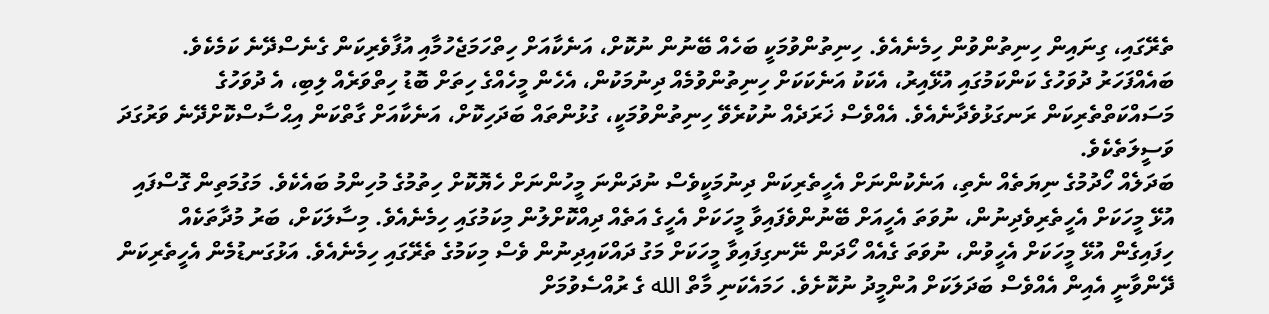ތެރޭގައި، ގިނައިން ހިނިތުންވުން ހިމެނެއެވެ. ހިނިތުންވުމަކީ ބަހެއް ބޭނުން ނުކޮށް، އަނެކާއަށް ހިތްހަމަޖެހުމާއި އުފާވެރިކަން ގެނެސްދޭނެ ކަމެކެވެ. ބައެއްފަހަރު ދުވަހުގެ ކަންކަމުގައި އުޅޭއިރު، އެކަކު އަނެކަކަށް ހިނިތުންވުމެއް ދިނުމަކުން، އެހެން މީހެއްގެ ހިތަށް ބޮޑު ހިތްވަރެއް ލިބި، އެ ދުވަހުގެ މަސައްކަތްތެރިކަން ރަނގަޅުވެދާނެއެވެ. އެއްވެސް ޚަރަދެއް ނުކުރެވޭ ހިނިތުންވުމަކީ، ގުޅުންތައް ބަދަހިކޮށް، އަނެކާއަށް ގާތްކަން އިޙްސާސްކޮށްދޭނެ ވަރުގަދަ ވަސީލަތެކެވެ.
ބަދަލެއް ހޯދުމުގެ ނިޔަތެއް ނެތި، އަނެކުންނަށް އެހީތެރިކަން ދިނުމަކީވެސް ނުދަންނަ މީހުންނަށް ހެޔޮކޮށް ހިތުމުގެ މުހިންމު ބައެކެވެ. މަގުމަތިން ގޮސްފައި އުޅޭ މީހަކަށް އެހީތެރިވެދިނުން، ނުވަތަ އެހީއަށް ބޭނުންވެފައިވާ މީހަކަށް އެހީގެ އަތެއް ދިއްކޮށްލުން މިކަމުގައި ހިމެނެއެވެ. މިސާލަކަށް، ބަރު މުދާތަކެއް ހިފައިގެން އުޅޭ މީހަކަށް އެހީވުން، ނުވަތަ ގެއެއް ހޯދަން ނޭނގިފައިވާ މީހަކަށް މަގު ދައްކައިދިނުން ވެސް މިކަމުގެ ތެރޭގައި ހިމެނެއެވެ. އަޅުގަނޑުމެން އެހީތެރިކަން ދޭންވާނީ އެއިން އެއްވެސް ބަދަލަކަށް އުންމީދު ނުކޮށެވެ. ހަމައެކަނި މާތް الله ގެ ރުއްސެވުމަށް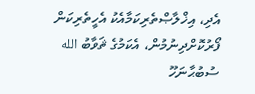އެދި، އިޚްލާޞްތެރިކަމާއެކު އެހީތެރިކަން ފޯރުކޮށްދިނުމުން، އެކަމުގެ ޘަވާބު الله ސުބުޙާނަހޫ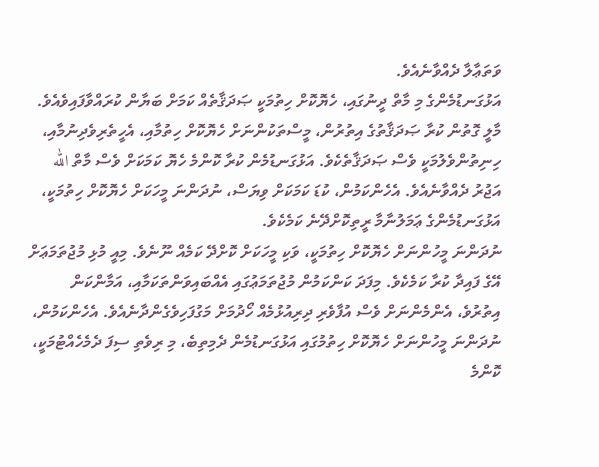ވަތަޢާލާ ދެއްވާނެއެވެ.
އަޅުގަނޑުމެންގެ މި މާތް ދީނުގައި، ހެޔޮކޮށް ހިތުމަކީ ޞަދަޤާތެއް ކަމަށް ބަޔާން ކުރައްވާފައިވެއެވެ. މާލީ ގޮތުން ކުރާ ޞަދަޤާތުގެ އިތުރުން، މީސްތަކުންނަށް ހެޔޮކޮށް ހިތުމާއި، އެހީތެރިވެދިނުމާއި، ހިނިތުންވެލުމަކީ ވެސް ޞަދަޤާތެކެވެ. އަޅުގަނޑުމެން ކުރާ ކޮންމެ ހެޔޮ ކަމަކަށް ވެސް މާތް الله އަޖުރު ދެއްވާނެއެވެ. އެހެންކަމުން، ކުޑަ ކަމަކަށް ވިޔަސް، ނުދަންނަ މީހަކަށް ހެޔޮކޮށް ހިތުމަކީ، އަޅުގަނޑުމެންގެ ޢަމަލުނާމާ ރީތިކޮށްދޭނެ ކަމެކެވެ.
ނުދަންނަ މީހުންނަށް ހެޔޮކޮށް ހިތުމަކީ، ވަކި މީހަކަށް ކޮށްދޭ ކަމެއް ނޫނެވެ. މިއީ މުޅި މުޖުތަމަޢަށް އޭގެ ފައިދާ ކުރާ ކަމެކެވެ. މިފަދަ ކަންކަމުން މުޖުތަމަޢުގައި އެއްބައިވަންތަކަމާއި، އަމާންކަން އިތުރުވެ، އެންމެންނަށް ވެސް އުފާވެރި ދިރިއުޅުމެއް ހޯދުމަށް މަގުފަހިވެގެންދާނެއެވެ. އެހެންކަމުން، ނުދަންނަ މީހުންނަށް ހެޔޮކޮށް ހިތުމުގައި އަޅުގަނޑުމެން ދެމިތިބެ، މި ރިވެތި ސިފަ ދެމެހެއްޓުމަކީ، ކޮންމެ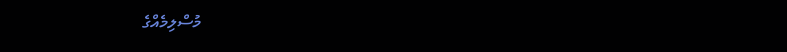މުސްލިމެއްގެ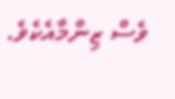ވެސް ޒިންމާއެކެވެ.